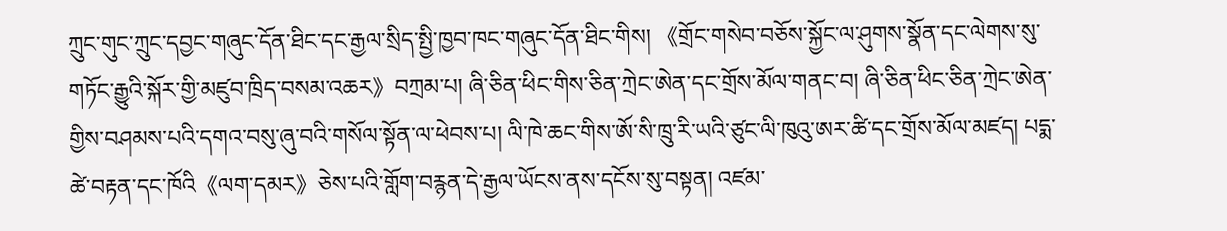ཀྲུང་གུང་ཀྲུང་དབྱང་གཞུང་དོན་ཐིང་དང་རྒྱལ་སྲིད་སྤྱི་ཁྱབ་ཁང་གཞུང་དོན་ཐིང་གིས། 《གྲོང་གསེབ་བཅོས་སྐྱོང་ལ་ཤུགས་སྣོན་དང་ལེགས་སུ་གཏོང་རྒྱུའི་སྐོར་གྱི་མཛུབ་ཁྲིད་བསམ་འཆར》བཀྲམ་པ། ཞི་ཅིན་ཕིང་གིས་ཅིན་ཀྲེང་ཨེན་དང་གྲོས་མོལ་གནང་བ། ཞི་ཅིན་ཕིང་ཅིན་ཀྲེང་ཨེན་གྱིས་བཤམས་པའི་དགའ་བསུ་ཞུ་བའི་གསོལ་སྟོན་ལ་ཕེབས་པ། ལི་ཁེ་ཆང་གིས་ཨོ་སི་ཁྲུ་རི་ཡའི་ཙུང་ལི་ཁུའུ་ཨར་ཚི་དང་གྲོས་མོལ་མཛད། པདྨ་ཚེ་བརྟན་དང་ཁོའི《ལག་དམར》ཅེས་པའི་གློག་བརྙན་དེ་རྒྱལ་ཡོངས་ནས་དངོས་སུ་བསྟན། འཛམ་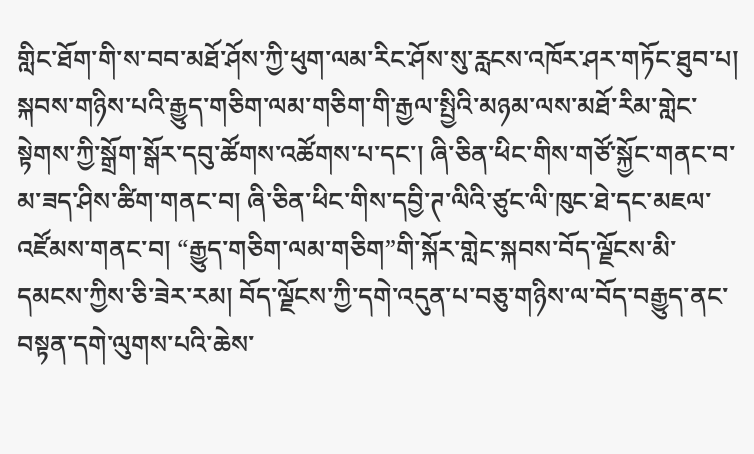གླིང་ཐོག་གི་ས་བབ་མཐོ་ཤོས་ཀྱི་ཕུག་ལམ་རིང་ཤོས་སུ་རླངས་འཁོར་ཤར་གཏོང་ཐུབ་པ། སྐབས་གཉིས་པའི་རྒྱུད་གཅིག་ལམ་གཅིག་གི་རྒྱལ་སྤྱིའི་མཉམ་ལས་མཐོ་རིམ་གླེང་སྟེགས་ཀྱི་སྒྲོག་སྒོར་དབུ་ཚོགས་འཚོགས་པ་དང་། ཞི་ཅིན་ཕིང་གིས་གཙོ་སྐྱོང་གནང་བ་མ་ཟད་ཤིས་ཚིག་གནང་བ། ཞི་ཅིན་ཕིང་གིས་དབྱི་ཊ་ལིའི་ཙུང་ལི་ཁུང་ཐེ་དང་མཇལ་འཛོམས་གནང་བ། “རྒྱུད་གཅིག་ལམ་གཅིག”གི་སྐོར་གླེང་སྐབས་བོད་ལྗོངས་མི་དམངས་ཀྱིས་ཅི་ཟེར་རམ། བོད་ལྗོངས་ཀྱི་དགེ་འདུན་པ་བཅུ་གཉིས་ལ་བོད་བརྒྱུད་ནང་བསྟན་དགེ་ལུགས་པའི་ཆེས་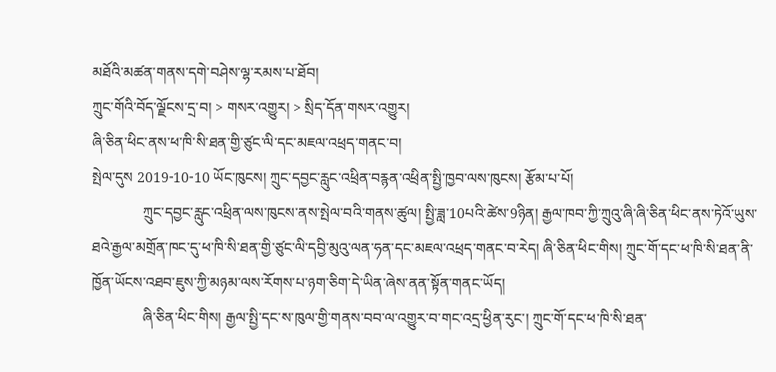མཐོའི་མཚན་གནས་དགེ་བཤེས་ལྷ་རམས་པ་ཐོབ།
ཀྲུང་གོའི་བོད་ལྗོངས་དྲ་བ། > གསར་འགྱུར། > སྲིད་དོན་གསར་འགྱུར།
ཞི་ཅིན་ཕིང་ནས་ཕ་ཁི་སི་ཐན་གྱི་ཙུང་ལི་དང་མཇལ་འཕྲད་གནང་བ།
སྤེལ་དུས 2019-10-10 ཡོང་ཁུངས། ཀྲུང་དབྱང་རླུང་འཕྲིན་བརྙན་འཕྲིན་སྤྱི་ཁྱབ་ལས་ཁུངས། རྩོམ་པ་པོ།
              ཀྲུང་དབྱང་རླུང་འཕྲིན་ལས་ཁུངས་ནས་སྤེལ་བའི་གནས་ཚུལ། སྤྱི་ཟླ་10པའི་ཚེས་9ཉིན། རྒྱལ་ཁབ་ཀྱི་ཀྲུའུ་ཞི་ཞི་ཅིན་ཕིང་ནས་ཏེའོ་ཡུས་ཐའེ་རྒྱལ་མགྲོན་ཁང་དུ་ཕ་ཁི་སི་ཐན་གྱི་ཙུང་ལི་དབྱི་མུའུ་ལན་ཧན་དང་མཇལ་འཕྲད་གནང་བ་རེད། ཞི་ཅིན་ཕིང་གིས། ཀྲུང་གོ་དང་ཕ་ཁི་སི་ཐན་ནི་ཁྱོན་ཡོངས་འཐབ་ཇུས་ཀྱི་མཉམ་ལས་རོགས་པ་ཉག་ཅིག་དེ་ཡིན་ཞེས་ནན་སྟོན་གནང་ཡོད།
              ཞི་ཅིན་ཕིང་གིས། རྒྱལ་སྤྱི་དང་ས་ཁུལ་གྱི་གནས་བབ་ལ་འགྱུར་བ་གང་འདྲ་ཕྱིན་རུང་། ཀྲུང་གོ་དང་ཕ་ཁི་སི་ཐན་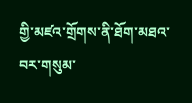གྱི་མཛའ་གྲོགས་ནི་ཐོག་མཐའ་བར་གསུམ་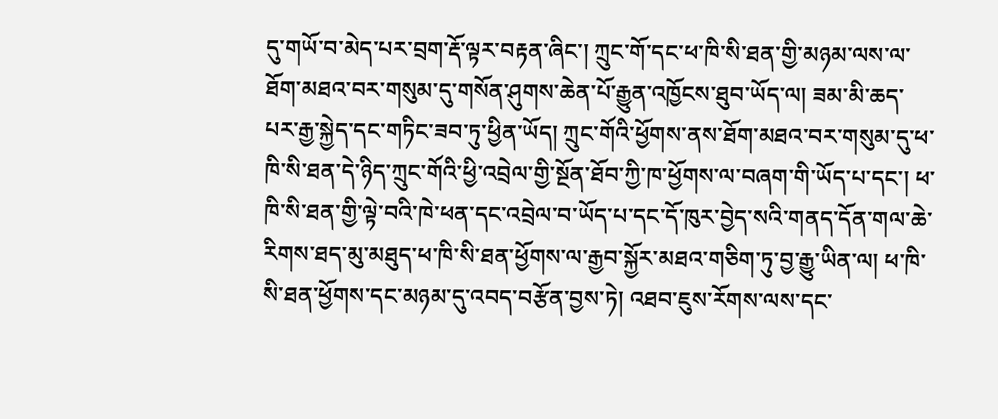དུ་གཡོ་བ་མེད་པར་བྲག་རྡོ་ལྟར་བརྟན་ཞིང་། ཀྲུང་གོ་དང་ཕ་ཁི་སི་ཐན་གྱི་མཉམ་ལས་ལ་ཐོག་མཐའ་བར་གསུམ་དུ་གསོན་ཤུགས་ཆེན་པོ་རྒྱུན་འཁྱོངས་ཐུབ་ཡོད་ལ། ཟམ་མི་ཆད་པར་རྒྱ་སྐྱེད་དང་གཏིང་ཟབ་ཏུ་ཕྱིན་ཡོད། ཀྲུང་གོའི་ཕྱོགས་ནས་ཐོག་མཐའ་བར་གསུམ་དུ་ཕ་ཁི་སི་ཐན་དེ་ཉིད་ཀྲུང་གོའི་ཕྱི་འབྲེལ་གྱི་སྔོན་ཐོབ་ཀྱི་ཁ་ཕྱོགས་ལ་བཞག་གི་ཡོད་པ་དང་། ཕ་ཁི་སི་ཐན་གྱི་ལྟེ་བའི་ཁེ་ཕན་དང་འབྲེལ་བ་ཡོད་པ་དང་དོ་ཁུར་བྱེད་སའི་གནད་དོན་གལ་ཆེ་རིགས་ཐད་མུ་མཐུད་ཕ་ཁི་སི་ཐན་ཕྱོགས་ལ་རྒྱབ་སྐྱོར་མཐའ་གཅིག་ཏུ་བྱ་རྒྱུ་ཡིན་ལ། ཕ་ཁི་སི་ཐན་ཕྱོགས་དང་མཉམ་དུ་འབད་བརྩོན་བྱས་ཏེ། འཐབ་ཇུས་རོགས་ལས་དང་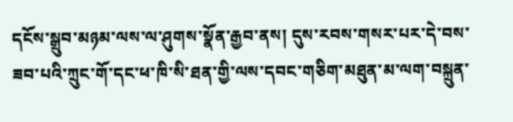དངོས་སྒྲུབ་མཉམ་ལས་ལ་ཤུགས་སྣོན་རྒྱབ་ནས། དུས་རབས་གསར་པར་དེ་བས་ཟབ་པའི་ཀྲུང་གོ་དང་ཕ་ཁི་སི་ཐན་གྱི་ལས་དབང་གཅིག་མཐུན་མ་ལག་བསྐྲུན་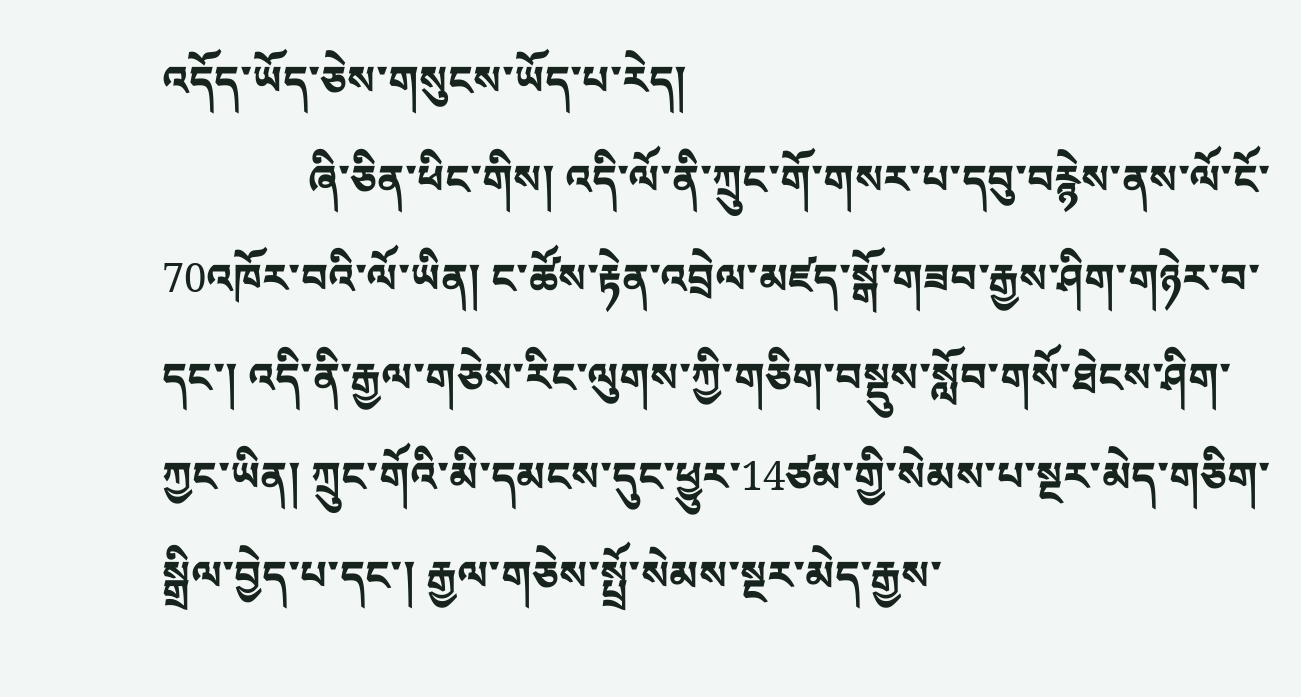འདོད་ཡོད་ཅེས་གསུངས་ཡོད་པ་རེད།
              ཞི་ཅིན་ཕིང་གིས། འདི་ལོ་ནི་ཀྲུང་གོ་གསར་པ་དབུ་བརྙེས་ནས་ལོ་ངོ་70འཁོར་བའི་ལོ་ཡིན། ང་ཚོས་རྟེན་འབྲེལ་མཛད་སྒོ་གཟབ་རྒྱས་ཤིག་གཉེར་བ་དང་། འདི་ནི་རྒྱལ་གཅེས་རིང་ལུགས་ཀྱི་གཅིག་བསྡུས་སློབ་གསོ་ཐེངས་ཤིག་ཀྱང་ཡིན། ཀྲུང་གོའི་མི་དམངས་དུང་ཕྱུར་14ཙམ་གྱི་སེམས་པ་སྔར་མེད་གཅིག་སྒྲིལ་བྱེད་པ་དང་། རྒྱལ་གཅེས་སྤྲོ་སེམས་སྔར་མེད་རྒྱས་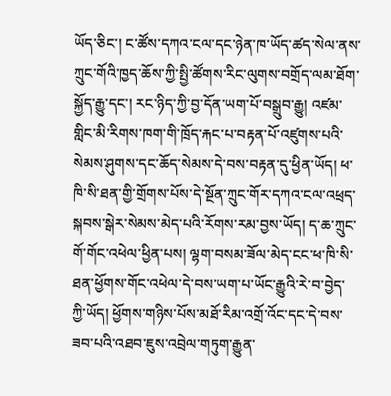ཡོད་ཅིང་། ང་ཚོས་དཀའ་ངལ་དང་ཉེན་ཁ་ཡོད་ཚད་སེལ་ནས་ཀྲུང་གོའི་ཁྱད་ཆོས་ཀྱི་སྤྱི་ཚོགས་རིང་ལུགས་བགྲོད་ལམ་ཐོག་སྐྱོད་རྒྱུ་དང་། རང་ཉིད་ཀྱི་བྱ་དོན་ཡག་པོ་བསྒྲུབ་རྒྱུ། འཛམ་གླིང་མི་རིགས་ཁག་གི་ཁྲོད་རྐང་པ་བརྟན་པོ་འཛུགས་པའི་སེམས་ཤུགས་དང་ཆོད་སེམས་དེ་བས་བརྟན་དུ་ཕྱིན་ཡོད། ཕ་ཁི་སི་ཐན་གྱི་གྲོགས་པོས་དེ་སྔོན་ཀྲུང་གོར་དཀའ་ངལ་འཕྲད་སྐབས་སྒེར་སེམས་མེད་པའི་རོགས་རམ་བྱས་ཡོད། ད་ཆ་ཀྲུང་གོ་གོང་འཕེལ་ཕྱིན་པས། ལྷག་བསམ་ཟོལ་མེད་ངང་ཕ་ཁི་སི་ཐན་ཕྱོགས་གོང་འཕེལ་དེ་བས་ཡག་པ་ཡོང་རྒྱུའི་རེ་བ་བྱེད་ཀྱི་ཡོད། ཕྱོགས་གཉིས་པོས་མཐོ་རིམ་འགྲོ་འོང་དང་དེ་བས་ཟབ་པའི་འཐབ་ཇུས་འབྲེལ་གཏུག་རྒྱུན་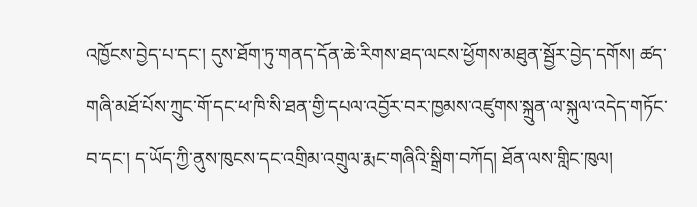འཁྱོངས་བྱེད་པ་དང་། དུས་ཐོག་ཏུ་གནད་དོན་ཆེ་རིགས་ཐད་ལངས་ཕྱོགས་མཐུན་སྦྱོར་བྱེད་དགོས། ཚད་གཞི་མཐོ་པོས་ཀྲུང་གོ་དང་ཕ་ཁི་སི་ཐན་གྱི་དཔལ་འབྱོར་བར་ཁྱམས་འཛུགས་སྐྲུན་ལ་སྐུལ་འདེད་གཏོང་བ་དང་། ད་ཡོད་ཀྱི་ནུས་ཁུངས་དང་འགྲིམ་འགྲུལ་རྨང་གཞིའི་སྒྲིག་བཀོད། ཐོན་ལས་གླིང་ཁུལ།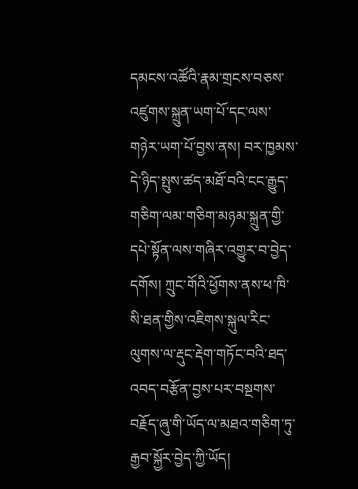དམངས་འཚོའི་རྣམ་གྲངས་བཅས་འཛུགས་སྐྲུན་ཡག་པོ་དང་ལས་གཉེར་ཡག་པོ་བྱས་ནས། བར་ཁྱམས་དེ་ཉིད་སྤུས་ཚད་མཐོ་བའི་ངང་རྒྱུད་གཅིག་ལམ་གཅིག་མཉམ་སྐྲུན་གྱི་དཔེ་སྟོན་ལས་གཞིར་འགྱུར་བ་བྱེད་དགོས། ཀྲུང་གོའི་ཕྱོགས་ནས་ཕ་ཁི་སི་ཐན་གྱིས་འཇིགས་སྐུལ་རིང་ལུགས་ལ་རྡུང་རྡེག་གཏོང་བའི་ཐད་འབད་བརྩོན་བྱས་པར་བསྔགས་བརྗོད་ཞུ་གི་ཡོད་ལ་མཐའ་གཅིག་ཏུ་རྒྱབ་སྐྱོར་བྱེད་ཀྱི་ཡོད།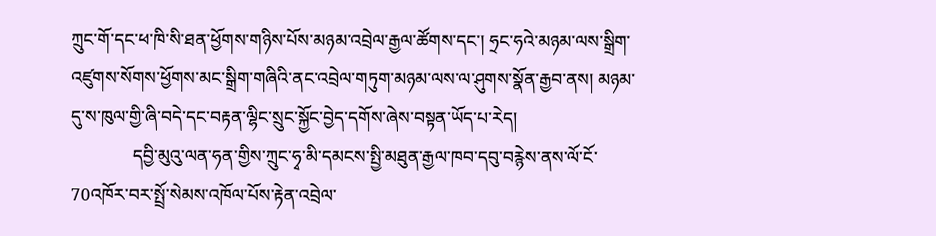ཀྲུང་གོ་དང་ཕ་ཁི་སི་ཐན་ཕྱོགས་གཉིས་པོས་མཉམ་འབྲེལ་རྒྱལ་ཚོགས་དང་། ཧྲང་ཧའེ་མཉམ་ལས་སྒྲིག་འཛུགས་སོགས་ཕྱོགས་མང་སྒྲིག་གཞིའི་ནང་འབྲེལ་གཏུག་མཉམ་ལས་ལ་ཤུགས་སྣོན་རྒྱབ་ནས། མཉམ་དུ་ས་ཁུལ་གྱི་ཞི་བདེ་དང་བརྟན་ལྷིང་སྲུང་སྐྱོང་བྱེད་དགོས་ཞེས་བསྟན་ཡོད་པ་རེད།
              དབྱི་མུའུ་ལན་ཧན་གྱིས་ཀྲུང་ཧྭ་མི་དམངས་སྤྱི་མཐུན་རྒྱལ་ཁབ་དབུ་བརྙེས་ནས་ལོ་ངོ་70འཁོར་བར་སྤྲོ་སེམས་འཁོལ་པོས་རྟེན་འབྲེལ་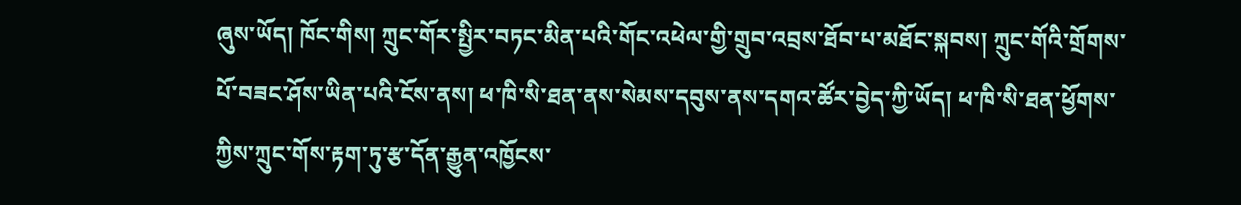ཞུས་ཡོད། ཁོང་གིས། ཀྲུང་གོར་སྤྱིར་བཏང་མིན་པའི་གོང་འཕེལ་གྱི་གྲུབ་འབྲས་ཐོབ་པ་མཐོང་སྐབས། ཀྲུང་གོའི་གྲོགས་པོ་བཟང་ཤོས་ཡིན་པའི་ངོས་ནས། ཕ་ཁི་སི་ཐན་ནས་སེམས་དབུས་ནས་དགའ་ཚོར་བྱེད་ཀྱི་ཡོད། ཕ་ཁི་སི་ཐན་ཕྱོགས་ཀྱིས་ཀྲུང་གོས་རྟག་ཏུ་རྩ་དོན་རྒྱུན་འཁྱོངས་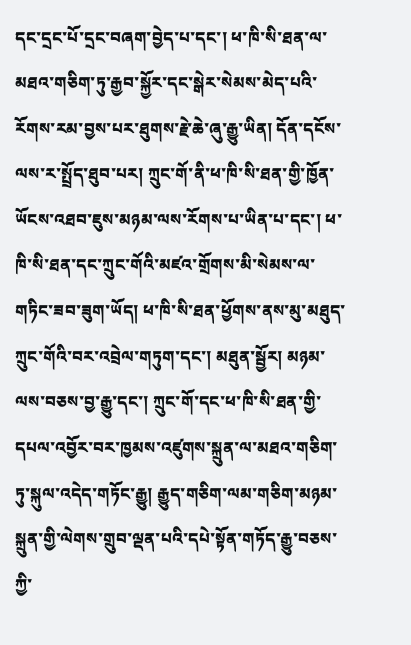དང་དྲང་པོ་དྲང་བཞག་བྱེད་པ་དང་། ཕ་ཁི་སི་ཐན་ལ་མཐའ་གཅིག་ཏུ་རྒྱབ་སྐྱོར་དང་སྒེར་སེམས་མེད་པའི་རོགས་རམ་བྱས་པར་ཐུགས་རྗེ་ཆེ་ཞུ་རྒྱུ་ཡིན། དོན་དངོས་ལས་ར་སྤྲོད་ཐུབ་པར། ཀྲུང་གོ་ནི་ཕ་ཁི་སི་ཐན་གྱི་ཁྱོན་ཡོངས་འཐབ་ཇུས་མཉམ་ལས་རོགས་པ་ཡིན་པ་དང་། ཕ་ཁི་སི་ཐན་དང་ཀྲུང་གོའི་མཛའ་གྲོགས་མི་སེམས་ལ་གཏིང་ཟབ་ཟུག་ཡོད། ཕ་ཁི་སི་ཐན་ཕྱོགས་ནས་མུ་མཐུད་ཀྲུང་གོའི་བར་འབྲེལ་གཏུག་དང་། མཐུན་སྦྱོར། མཉམ་ལས་བཅས་བྱ་རྒྱུ་དང་། ཀྲུང་གོ་དང་ཕ་ཁི་སི་ཐན་གྱི་དཔལ་འབྱོར་བར་ཁྱམས་འཛུགས་སྐྲུན་ལ་མཐའ་གཅིག་ཏུ་སྐུལ་འདེད་གཏོང་རྒྱུ། རྒྱུད་གཅིག་ལམ་གཅིག་མཉམ་སྐྲུན་གྱི་ལེགས་གྲུབ་ལྡན་པའི་དཔེ་སྟོན་གཏོད་རྒྱུ་བཅས་ཀྱི་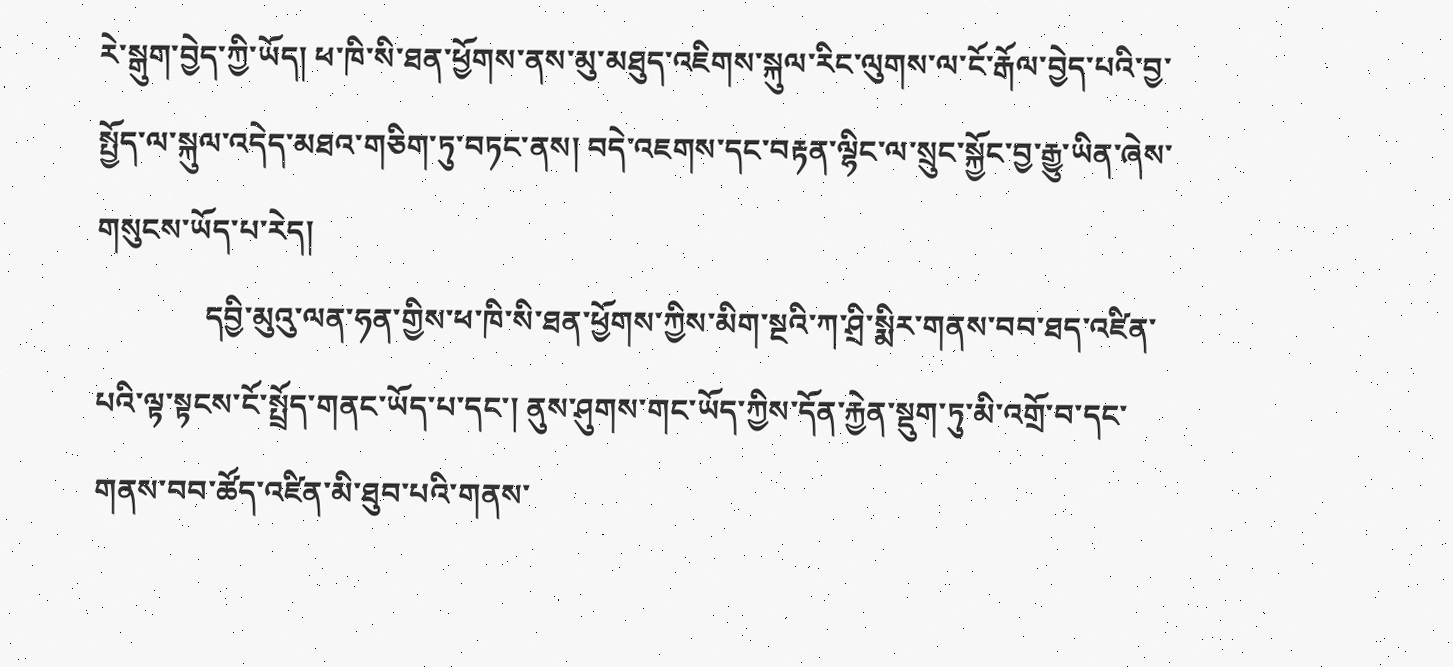རེ་སྒུག་བྱེད་ཀྱི་ཡོད། ཕ་ཁི་སི་ཐན་ཕྱོགས་ནས་མུ་མཐུད་འཇིགས་སྐུལ་རིང་ལུགས་ལ་ངོ་རྒོལ་བྱེད་པའི་བྱ་སྤྱོད་ལ་སྐུལ་འདེད་མཐའ་གཅིག་ཏུ་བཏང་ནས། བདེ་འཇགས་དང་བརྟན་ལྷིང་ལ་སྲུང་སྐྱོང་བྱ་རྒྱུ་ཡིན་ཞེས་གསུངས་ཡོད་པ་རེད།
              དབྱི་མུའུ་ལན་ཧན་གྱིས་ཕ་ཁི་སི་ཐན་ཕྱོགས་ཀྱིས་མིག་སྔའི་ཀ་ཤྲི་སྨིར་གནས་བབ་ཐད་འཛིན་པའི་ལྟ་སྟངས་ངོ་སྤྲོད་གནང་ཡོད་པ་དང་། ནུས་ཤུགས་གང་ཡོད་ཀྱིས་དོན་རྐྱེན་སྡུག་ཏུ་མི་འགྲོ་བ་དང་གནས་བབ་ཚོད་འཛིན་མི་ཐུབ་པའི་གནས་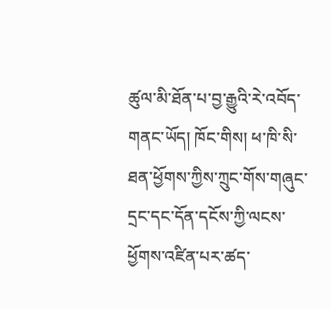ཚུལ་མི་ཐོན་པ་བྱ་རྒྱུའི་རེ་འབོད་གནང་ཡོད། ཁོང་གིས། ཕ་ཁི་སི་ཐན་ཕྱོགས་ཀྱིས་ཀྲུང་གོས་གཞུང་དྲང་དང་དོན་དངོས་ཀྱི་ལངས་ཕྱོགས་འཛིན་པར་ཚད་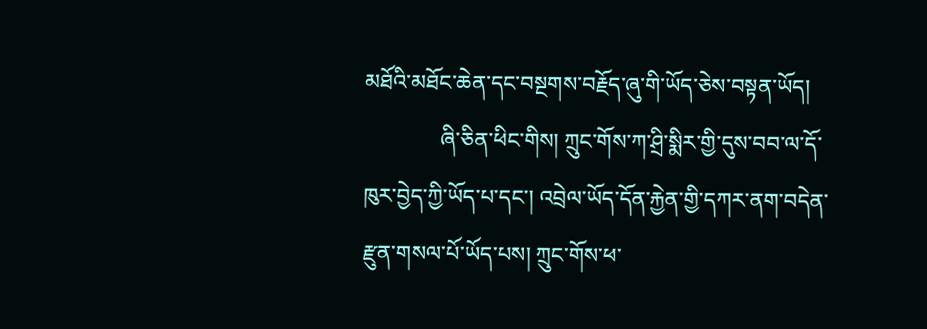མཐོའི་མཐོང་ཆེན་དང་བསྔགས་བརྗོད་ཞུ་གི་ཡོད་ཅེས་བསྟན་ཡོད།
              ཞི་ཅིན་ཕིང་གིས། ཀྲུང་གོས་ཀ་ཤྲི་སྨིར་གྱི་དུས་བབ་ལ་དོ་ཁུར་བྱེད་ཀྱི་ཡོད་པ་དང་། འབྲེལ་ཡོད་དོན་རྐྱེན་གྱི་དཀར་ནག་བདེན་རྫུན་གསལ་པོ་ཡོད་པས། ཀྲུང་གོས་ཕ་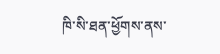ཁི་སི་ཐན་ཕྱོགས་ནས་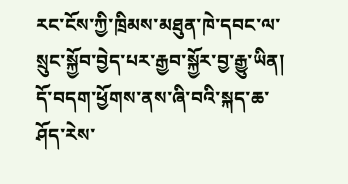རང་ངོས་ཀྱི་ཁྲིམས་མཐུན་ཁེ་དབང་ལ་སྲུང་སྐྱོབ་བྱེད་པར་རྒྱབ་སྐྱོར་བྱ་རྒྱུ་ཡིན། དོ་བདག་ཕྱོགས་ནས་ཞི་བའི་སྐད་ཆ་ཤོད་རེས་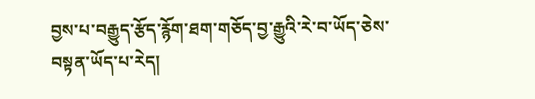བྱས་པ་བརྒྱུད་རྩོད་རྙོག་ཐག་གཅོད་བྱ་རྒྱུའི་རེ་བ་ཡོད་ཅེས་བསྟན་ཡོད་པ་རེད།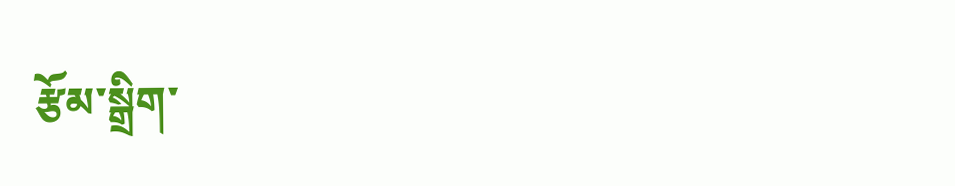རྩོམ་སྒྲིག་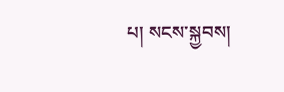པ། སངས་སྐྱབས།